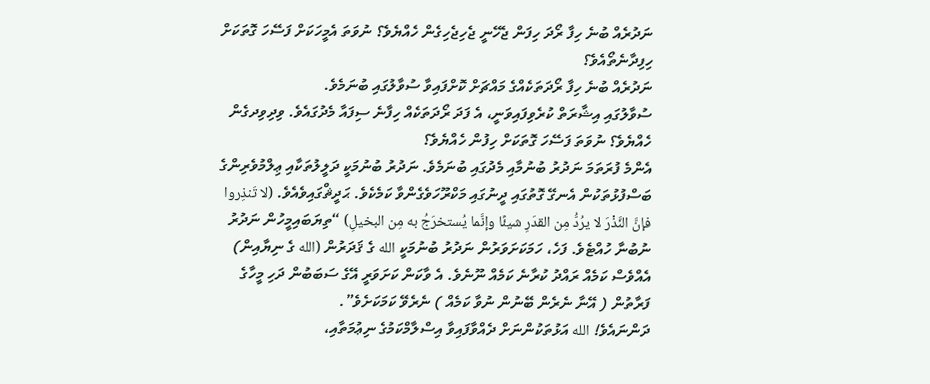ނަދުރެއް ބުނެ ހިފާ ރޯދަ ހިފަން ޖެހޭނީ ޖެހިޖެހިގެން ހެއްޔެވެ؟ ނުވަތަ އެމީހަކަށް ފަސޭހަ ގޮތަކަށް ހިފިދާނެތޯއެވެ؟
ނަދުރެއް ބުނެ ހިފާ ރޯދަތަކެއްގެ މައްޗަށް ކޮށްފައިވާ ސުވާލުގައި ބުނަމެވެ.
ސުވާލުގައި އިޝާރަތް ކުރެވިފައިވަނީ، އެ ފަދަ ރޯދަތަކެއް ހިފާނެ ސިފައާ މެދުގައެވެ. ވިދިވިދގެން ހެއްޔެވެ؟ ނުވަތަ ފަސޭހަ ގޮތަކަށް ހިފުން ހެއްޔެވެ؟
އެންމެ ފުރަތަމަ ނަދުރު ބުނުމާއި މެދުގައި ބުނަމެވެ. ނަދުރު ބުނުމަކީ ދަލީލުތަކާއި ޢިލްމުވެރިންގެ ބަސްފުޅުތަކުން އެނގޭ ގޮތުގައި ދީނުގައި މަކްރޫހަވެގެންވާ ކަމެކެވެ. ޙަދީޘްގައިވެއެވެ. (لا تَنذِروا فإنَّ النَّذْرَ لا يرُدُّ مِن القدَرِ شيئًا وإنَّما يُستخرَجُ به مِن البخيلِ) “ތިޔަބައިމީހުން ނަދުރު ނުބުނާ ހުއްޓެވެ. ފަހެ، ހަމަކަށަވަރުން ނަދުރު ބުނުމަކީ الله ގެ ޤަދަރުން (الله ގެ ނިޔާއިން) އެއްވެސް ކަމެއް ރައްދު ކުރާނެ ކަމެއް ނޫނެވެ. އެ ވާކަން ކަށަވަރީ އޭގެ ސަބަބުން ދަހި މީހާގެ ފަރާތުން ( އޭނާ ނެރެން ބޭނުން ނުވާ ކަމެއް ) ނެރެވޭ ކަމަކަށެވެ”.
ދަންނައެވެ! الله އަޅުތަކުންނަށް ދެއްވާފައިވާ އިސްލާމްކަމުގެ ނިޢުމަތާއި،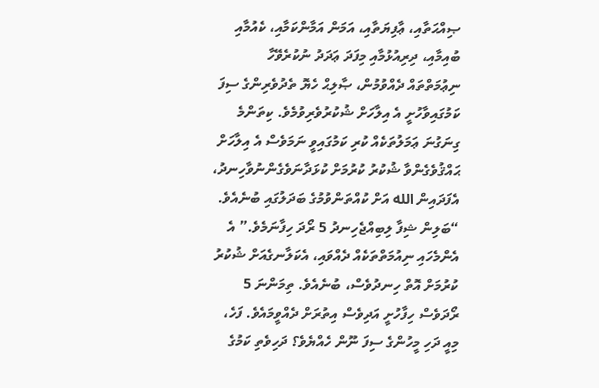ޞިއްޙަތާއި، ޢާފިޔަތާއި، އަމަން އަމާންކަމާއި، ކެއުމާއި ބުއިމާއި، ދިރިއުޅުމާއި މިފަދަ ޢަދަދު ނުކުރެވޭހާ ނިޢުމަތްތައް ދެއްވުމުން، ޞާލިޙް ހެޔޮ ތެދުވެރިންގެ ސިފަ ކަމުގައިވާހުށީ އެ އިލާހަށް ޝުކުރުވެރިވުމެވެ. ކިތަންމެ ގިނަގުނަ ޢަމަލުތަކެއް ކުރި ކަމުގައިވީ ނަމަވެސް އެ އިލާހަށް ޙައްޤުވެގެންވާ ޝުކުރު ކުރުމަށް ކުޅަދާނަވެގެންނުވާހިނދު، އެފަދައިން الله އަށް ކުއްތަންވުމުގެ ބަދަލުގައި ބުނެއެވެ. “ބަލިން ޝިފާ ލިބިއްޖެހިނދު 5 ރޯދަ ހިފާނަމެވެ.” އެ އެންމެހައި ނިއުމަތްތަކެއް ދެއްވައި، އެކަލާނގެއަށް ޝުކުރު ކުރުމަށް އޮތް ހިނދުވެސް، ބުނެއެވެ. ތިމަންނަ 5 ރޯދަވެސް ހިފާހުށީ އަދިވެސް އިތުރަށް ދެއްވީމައެވެ. ފަހެ، މިއީ ދަހި މީހުންގެ ސިފަ ނޫން ހެއްޔެވެ؟ ދަހިވެތި ކަމުގެ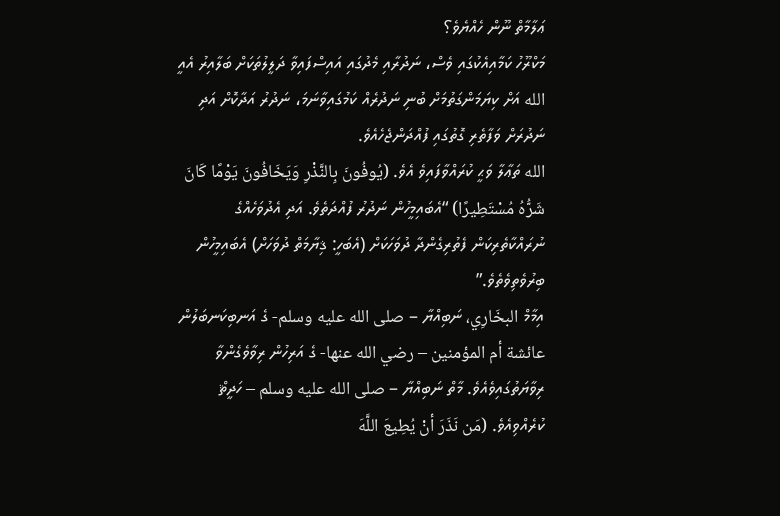ޢަލާމާތް ނޫން ހެއްޔެވެ؟
މަކްރޫހު ކަމާއިއެކުގައި ވެސް، ނަދުރާއި މެދުގައި އައިސްފައިވާ ދަލީލުތަކަށް ބަލާއިރު އެއީ الله އަށް ކިޔަމަންގަތުމަށް ބުނި ނަދުރެއް ކަމުގައިވާނަމަ، ނަދުރު އަދާކޮށް އަދި ނަދުރަށް ވަފާތެރި ގޮތުގައި ފުއްދަންޖެހެއެވެ.
الله ތަޢާލާ ވަޙީ ކުރައްވާފައިވެ އެވެ. (يُوفُونَ بِالنَّذْرِ وَيَخَافُونَ يَوْمًا كَانَ شَرُّهُ مُسْتَطِيرًا) “އެބައިމީހުން ނަދުރު ފުއްދަތެވެ. އަދި އެދުވަހެއްގެ ނުރައްކާތެރިކަން ފެތުރިގެންދާ ދުވަހަކަށް (އެބަހީ: ޤިޔާމަތް ދުވަހަށް) އެބައިމީހުން ބިރުވެތިވެތެވެ.”
އިމާމް البخَارِي، ނަބިއްޔާ – صلى الله عليه وسلم- ގެ އަނބިކަނބަލުން عائشة أم المؤمنين – رضي الله عنها- ގެ އަރިހުން ރިވާވެގެންވާ ރިވާޔަތުގައިވެއެވެ. މާތް ނަބިއްޔާ – صلى الله عليه وسلم – ހަދީޘް ކުރެއްވިއެވެ. (مَن نَذَرَ أنْ يُطِيعَ اللَّهَ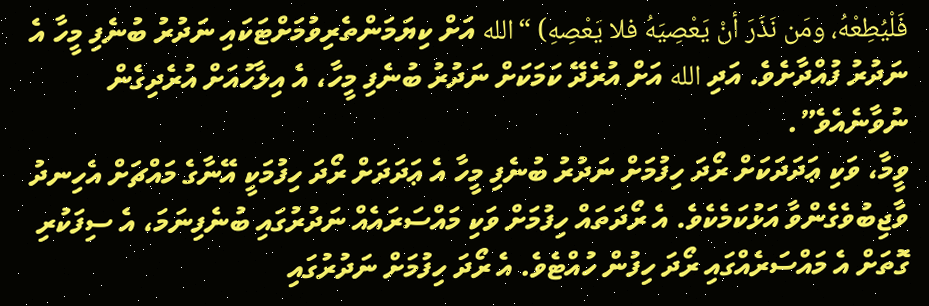فَلْيُطِعْهُ، ومَن نَذَرَ أنْ يَعْصِيَهُ فلا يَعْصِهِ) “الله އަށް ކިޔަމަންތެރިވުމަށްޓަކައި ނަދުރު ބުނެފި މީހާ އެ ނަދުރު ފުއްދާށެވެ. އަދި الله އަށް އުރެދޭ ކަމަކަށް ނަދުރު ބުނެފި މީހާ، އެ އިލާހުއަށް އުރެދިގެން ނުވާނެއެވެ”.
ވީމާ، ވަކި ޢަދަދަކަށް ރޯދަ ހިފުމަށް ނަދުރު ބުނެފި މީހާ އެ ޢަދަދަށް ރޯދަ ހިފުމަކީ އޭނާގެ މައްޗަށް އެހިނދު ވާޖިބުވެގެންވާ އަޅުކަމެކެވެ. އެ ރޯދަތައް ހިފުމަށް ވަކި މައްސަރައެއް ނަދުރުގައި ބުނެފިނަމަ، އެ ސިފަކުރި ގޮތަށް އެ މައްސަރެއްގައި ރޯދަ ހިފުން ހުއްޓެވެ. އެ ރޯދަ ހިފުމަށް ނަދުރުގައި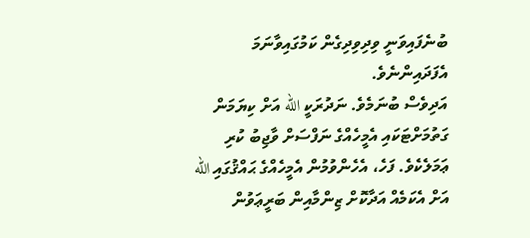ބުނެފައިވަނީ ވިދިވިދިގެން ކަމުގައިވާނަމަ އެފަދައިންނެވެ.
އަދިވެސް ބުނަމެވެ. ނަދުރަކީ الله އަށް ކިޔަމަން ގަތުމަށްޓަކައި އެމީހެއްގެ ނަފްސަށް ވާޖިބު ކުރި ޢަމަލެކެވެ. ފަހެ، އެހެންވުމުން އެމީހެއްގެ ޙައްޤުގައި الله އަށް އެކަމެއް އަދާކޮށް ޒިންމާއިން ބަރީޢަވުން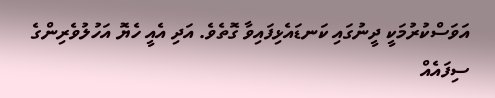އަވަސްކުރުމަކީ ދީނުގައި ކަނޑައެޅިފައިވާ ގޮތެވެ. އަދި އެއީ ހެޔޮ އަހުލުވެރިންގެ ސިފައެއް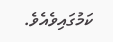ކަމުގައިވެއެވެ.